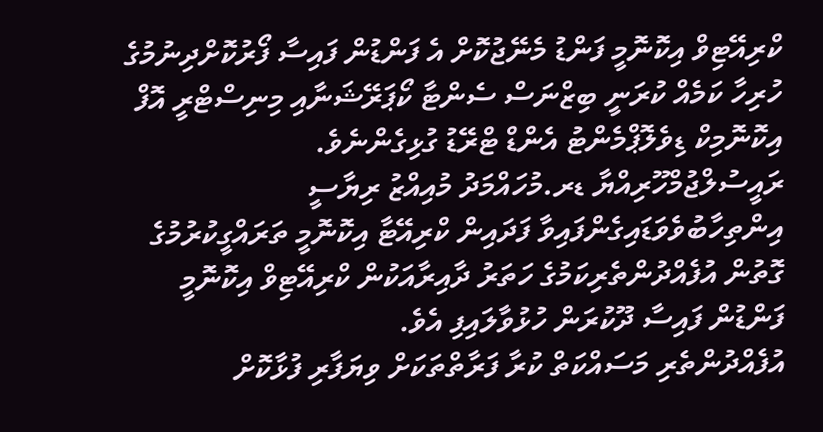ކްރިއޭޓިވް އިކޮނޮމީ ފަންޑު މެނޭޖުކޮށް އެ ފަންޑުން ފައިސާ ފޯރުކޮށްދިނުމުގެ ހުރިހާ ކަމެއް ކުރަނީ ބިޒްނަސް ސެންޓާ ކޯޕަރޭޝަނާއި މިނިސްޓްރީ އޮފް އިކޮނޮމިކް ޑިވެލޮޕްމެންޓު އެންޑް ޓްރޭޑު ގުޅިގެންނެވެ.
ރައީސުލްޖުމްހޫރިއްޔާ ޑރ.މުހައްމަދު މުއިއްޒު ރިޔާސީ އިންތިހާބުވެވަޑައިގެންފައިވާ ފަދައިން ކްރިއޭޓާ އިކޮނޮމީ ތަރައްގީކުރުމުގެ ގޮތުން އުފެއްދުންތެރިކަމުގެ ހަތަރު ދާއިރާއަކުން ކްރިއޭޓިވް އިކޮނޮމީ ފަންޑުން ފައިސާ ދޫކުރަން ހުޅުވާލައިފި އެވެ.
އުފެއްދުންތެރި މަސައްކަތް ކުރާ ފަރާތްތަކަށް ވިޔަފާރި ފުޅާކޮށް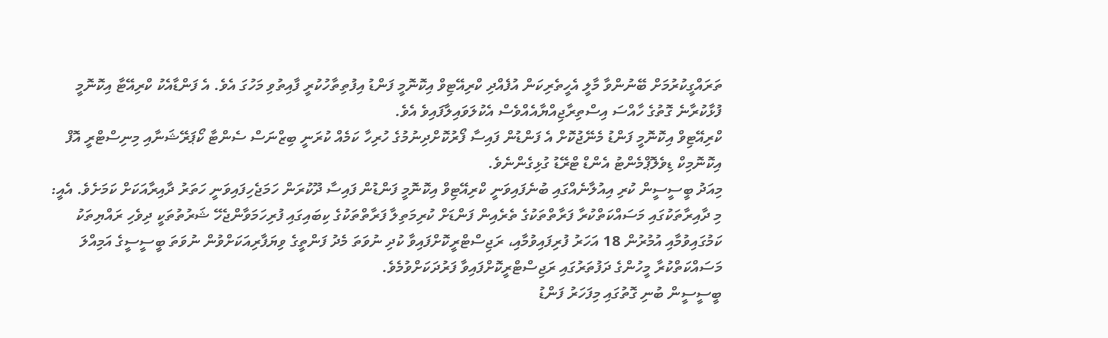ތަރައްގީކުރުމަށް ބޭނުންވާ މާލީ އެހީތެރިކަން އުފެއްދި ކްރިއޭޓިވް އިކޮނޮމީ ފަންޑު އިފުތިތާހުކުރީ ފާއިތުވި މަހުގަ އެވެ. އެ ފަންޑާއެކު ކްރިއޭޓާ އިކޮނޮމީ ފުޅާކުރާނެ ގޮތުގެ ހާއްސަ އިސްތިރާޖިއްޔާއެއްވެސް އެކުލަވައިލާފައިވެ އެވެ.
ކްރިއޭޓިވް އިކޮނޮމީ ފަންޑު މެނޭޖުކޮށް އެ ފަންޑުން ފައިސާ ފޯރުކޮށްދިނުމުގެ ހުރިހާ ކަމެއް ކުރަނީ ބިޒްނަސް ސެންޓާ ކޯޕަރޭޝަނާއި މިނިސްޓްރީ އޮފް އިކޮނޮމިކް ޑިވެލޮޕްމެންޓު އެންޑް ޓްރޭޑު ގުޅިގެންނެވެ.
މިއަދު ބީސީސީން ކުރި އިއުލާނެއްގައި ބުނެފައިވަނީ ކްރިއޭޓިވް އިކޮނޮމީ ފަންޑުން ފައިސާ ދޫކުރަން ހަމަޖެހިފައިވަނީ ހަތަރު ދާއިރާއަކަށް ކަމަށެވެ. އެއީ:
މި ދާއިރާތަކުގައި މަސައްކަތްކުރާ ފަރާތްތަކުގެ ތެރެއިން ފަންޑަށް ކުރިމަތިލާ ފަރާތްތަކުގެ ކިބައިގައި ފުރިހަމަވާންޖެހޭ ޝަރުތުތަކީ ދިވެހި ރައްޔިތަކު ކަމުގައިވުމާއި އުމުރުން 18 އަހަރު ފުރިފައިވުމާއި، ރަޖިސްޓްރީކޮށްފައިވާ ކުދި ނުވަތަ މެދު ފަންތީގެ ވިޔަފާރިއަކަށްވުން ނުވަތަ ބީސީސީގެ އަމިއްލަ މަސައްކަތްކުރާ މީހުންގެ ދަފުތަރުގައި ރަޖިސްޓްރީކޮށްފައިވާ ފަރުދަކަށްވުމެވެ.
ބީސީސީން ބުނި ގޮތުގައި މިފަހަރު ފަންޑު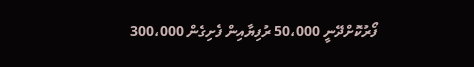ފޯރުކޮށްދޭނީ 50،000 ރުފިޔާއިން ފެށިގެން 300،000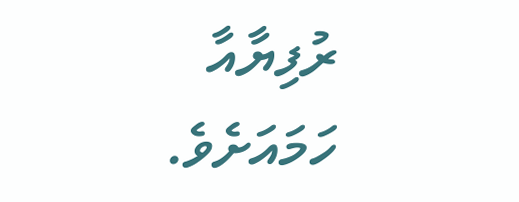ރުފިޔާއާ ހަމައަށެވެ.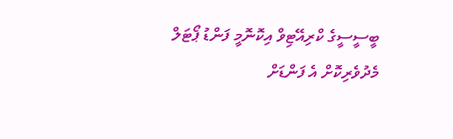ބީސީސީގެ ކްރިއޭޓިވް އިކޮނޮމީ ފަންޑު ޕޯޓަލް މެދުވެރިކޮށް އެ ފަންޑަށް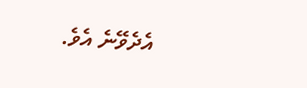އެދެވޭނެ އެވެ.